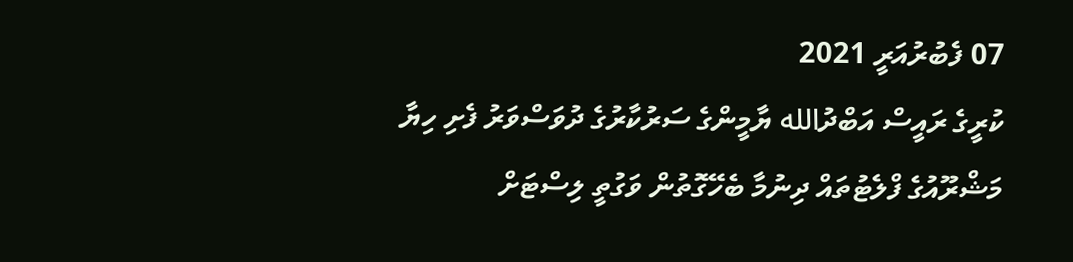07 ފެބުރުއަރީ 2021
ކުރީގެ ރައީސް އަބްދުالله ޔާމީންގެ ސަރުކާރުގެ ދުވަސްވަރު ފެށި ހިޔާ މަޝްރޫއުގެ ފްލެޓުތައް ދިނުމާ ބެހޭގޮތުން ވަގުތީ ލިސްޓަށް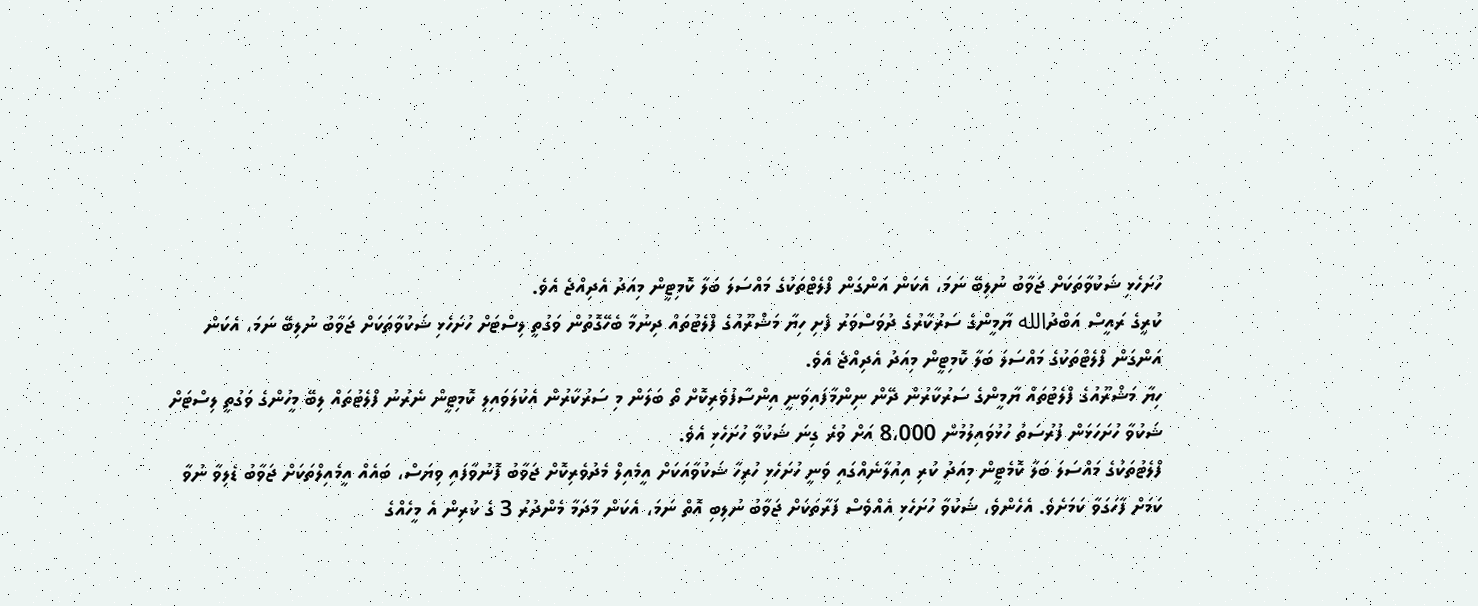ހުށަހެޅި ޝަކުވާތަކަށް ޖަވާބު ނުލިބޭ ނަމަ، އެކަން އަންގަން ފްލެޓްތަކުގެ މައްސަލަ ބަލާ ކޮމިޓީން މިއަދު އެދިއްޖެ އެވެ.
ކުރީގެ ރައީސް އަބްދުالله ޔާމީންގެ ސަރުކާރުގެ ދުވަސްވަރު ފެށި ހިޔާ މަޝްރޫއުގެ ފްލެޓުތައް ދިނުމާ ބެހޭގޮތުން ވަގުތީ ލިސްޓަށް ހުށަހެޅި ޝަކުވާތަކަށް ޖަވާބު ނުލިބޭ ނަމަ، އެކަން އަންގަން ފްލެޓްތަކުގެ މައްސަލަ ބަލާ ކޮމިޓީން މިއަދު އެދިއްޖެ އެވެ.
ހިޔާ މަޝްރޫއުގެ ފްލެޓުތައް ޔާމީންގެ ސަރުކާރުން ދޭން ނިންމާފައިވަނީ އިންސާފުވެރިކޮށް ތޯ ބަލަން މި ސަރުކާރުން އެކުލަވައިލި ކޮމިޓީން ނެރުނު ފްލެޓުތައް ލިބޭ މީހުންގެ ވަގުތީ ލިސްޓަށް ޝަކުވާ ހުށަހަޅަން ފުރުސަތު ހުޅުވައިލުމުން 8،000 އަށް ވުރެ ގިނަ ޝަކުވާ ހުށަހެޅި އެވެ.
ފްލެޓުތަކުގެ މައްސަލަ ބަލާ ކޮމެޓީން މިއަދު ކުރި އިއުލާނެއްގައި ވަނީ ހުށަހެޅި ހުރިހާ ޝަކުވާއަކަށް އީމެއިލް މެދުވެރިކޮށް ޖަވާބު ފޮނުވާފައި ވިޔަސް، ބައެއް އީމެއިލްތަކަށް ޖަވާބު ޑެލިވާ ނުވާ ކަމަށް ފާހަގަވާ ކަމަށެވެ. އެހެންވެ، ޝަކުވާ ހުށަހެޅި އެއްވެސް ފަރާތަކަށް ޖަވާބު ނުލިބި އޮތް ނަމަ، އެކަން މާދަމާ މެންދުރު 3 ގެ ކުރިން އެ މީހެއްގެ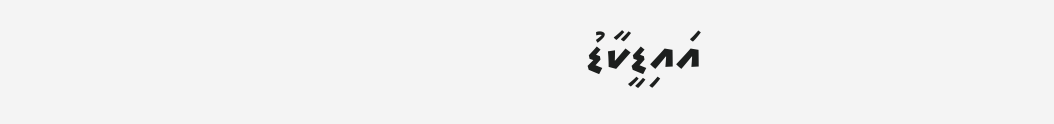އައިޑީކާޑު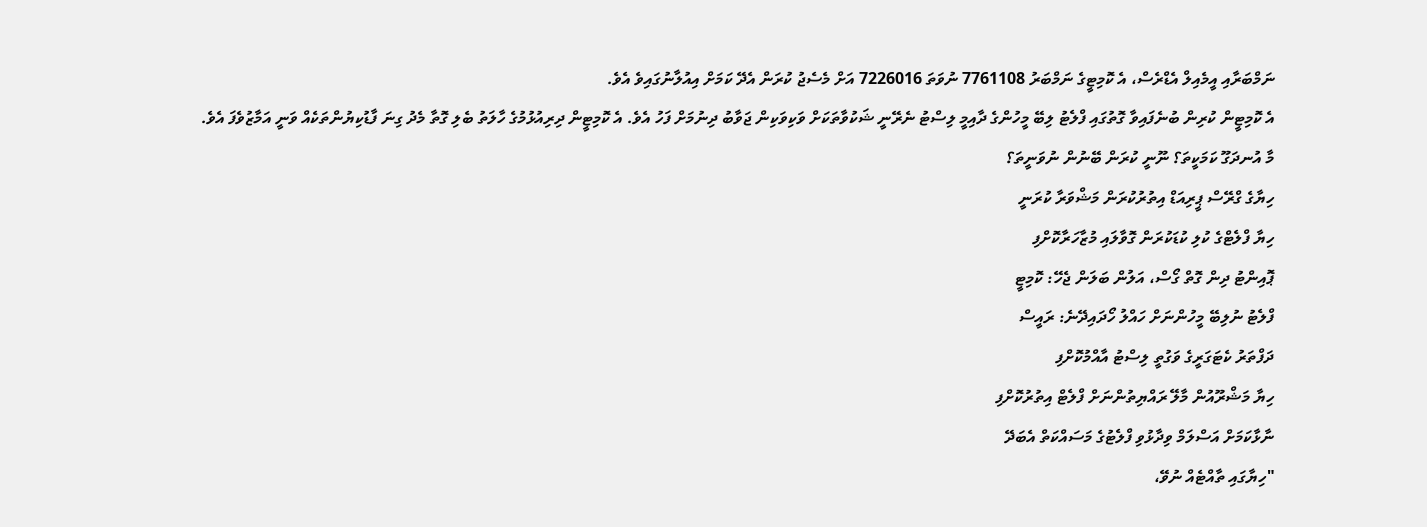ނަމްބަރާއި އީމެއިލް އެޑްރެސް، އެ ކޮމިޓީގެ ނަމްބަރު 7761108 ނުވަތަ 7226016 އަށް މެސެޖު ކުރަން އެދޭ ކަމަށް އިއުލާނުގައިވެ އެވެ.
އެ ކޮމިޓީން ކުރިން ބުނެފައިވާ ގޮތުގައި ފްލެޓު ލިބޭ މީހުންގެ ދާއިމީ ލިސްޓު ނެރޭނީ ޝަކުވާތަކަށް ވަކިވަކިން ޖަވާބު ދިނުމަށް ފަހު އެވެ. އެ ކޮމިޓީން ދިރިއުޅުމުގެ ހާލަތު ބެލި ގޮތާ މެދު ގިނަ ފާޑުކިޔުންތަކެއް ވަނީ އަމާޒުވެފަ އެވެ.
މާ އުނދަގޫ ކަމަކީތަ؟ ނޫނީ ކުރަން ބޭނުން ނުވަނީތަ؟
ހިޔާގެ ގްރޭސް ޕީރިއަޑް އިތުރުކުރަން މަޝްވަރާ ކުރަނީ
ހިޔާ ފްލެޓްގެ ކުލި ކުޑަކުރަން ގޮވާލައި މުޒާހަރާކޮށްފި
ޕޮއިންޓު ދިން ގޮތް ގޯސް، އަލުން ބަލަން ޖެހޭ: ކޮމިޓީ
ފްލެޓު ނުލިބޭ މީހުންނަށް ހައްލު ހޯދައިދޭނެ: ރައީސް
ދަފްތަރު ކެޓަގަރީގެ ވަގުތީ ލިސްޓު އާއްމުކޮށްފި
ހިޔާ މަޝްރޫއުން މާލޭ ރައްޔިތުންނަށް ފްލެޓް އިތުރުކޮށްފި
ނާޅާކަމަށް އަސްލަމް ވިދާޅުވި ފްލެޓުގެ މަސައްކަތް އެބަދޭ
"ހިޔާގައި ތާއްޓެއް ނުވޭ،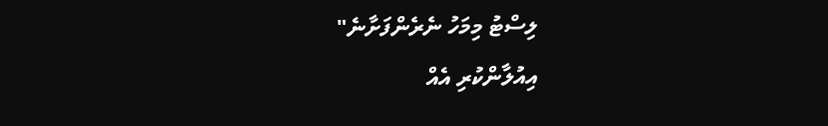ލިސްޓު މިމަހު ނެރެންފަށާނެ"
އިއުލާންކުރި އެއް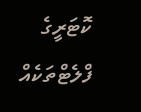ކޮޓަރީގެ ފްލެޓްތަކެއް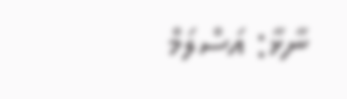ނާޅާ: އަސްލަމް